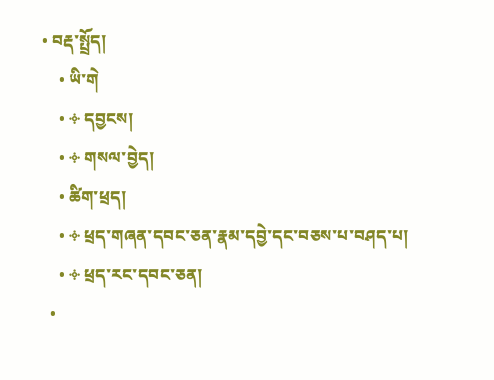• བརྡ་སྤྲོད།
    • ཡི་གེ
    • ༓ དབྱངས།
    • ༓ གསལ་བྱེད།
    • ཚིག་ཕྲད།
    • ༓ ཕྲད་གཞན་དབང་ཅན་རྣམ་དབྱེ་དང་བཅས་པ་བཤད་པ།
    • ༓ ཕྲད་རང་དབང་ཅན།
  •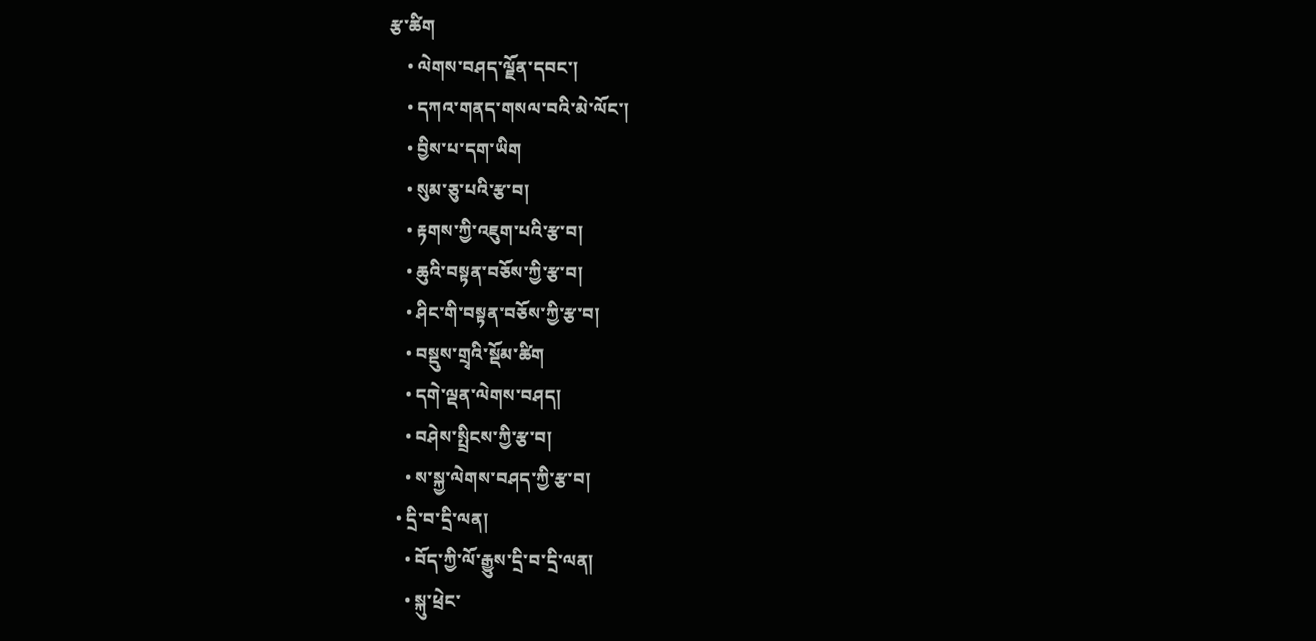རྩ་ཚིག
    • ལེགས་བཤད་ལྗོན་དབང་།
    • དཀའ་གནད་གསལ་བའི་མེ་ལོང་།
    • བྱིས་པ་དག་ཡིག
    • སུམ་ཅུ་པའི་རྩ་བ།
    • རྟགས་ཀྱི་འཇུག་པའི་རྩ་བ།
    • ཆུའི་བསྟན་བཅོས་ཀྱི་རྩ་བ།
    • ཤིང་གི་བསྟན་བཅོས་ཀྱི་རྩ་བ།
    • བསྡུས་གྲྭའི་སྡོམ་ཚིག
    • དགེ་ལྡན་ལེགས་བཤད།
    • བཤེས་སྤྲིངས་ཀྱི་རྩ་བ།
    • ས་སྐྱ་ལེགས་བཤད་ཀྱི་རྩ་བ།
  • དྲི་བ་དྲི་ལན།
    • བོད་ཀྱི་ལོ་རྒྱུས་དྲི་བ་དྲི་ལན།
    • སྐུ་ཕྲེང་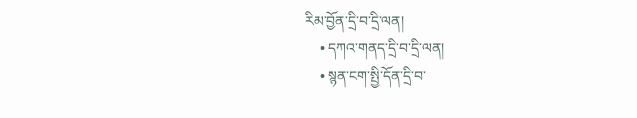རིམ་བྱོན་དྲི་བ་དྲི་ལན།
    • དཀའ་གནད་དྲི་བ་དྲི་ལན།
    • སྙན་ངག་སྤྱི་དོན་དྲི་བ་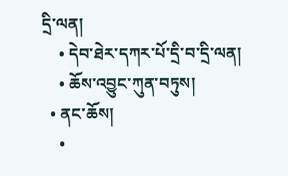དྲི་ལན།
    • དེབ་ཐེར་དཀར་པོ་དྲི་བ་དྲི་ལན།
    • ཆོས་འབྱུང་ཀུན་བཏུས།
  • ནང་ཆོས།
    •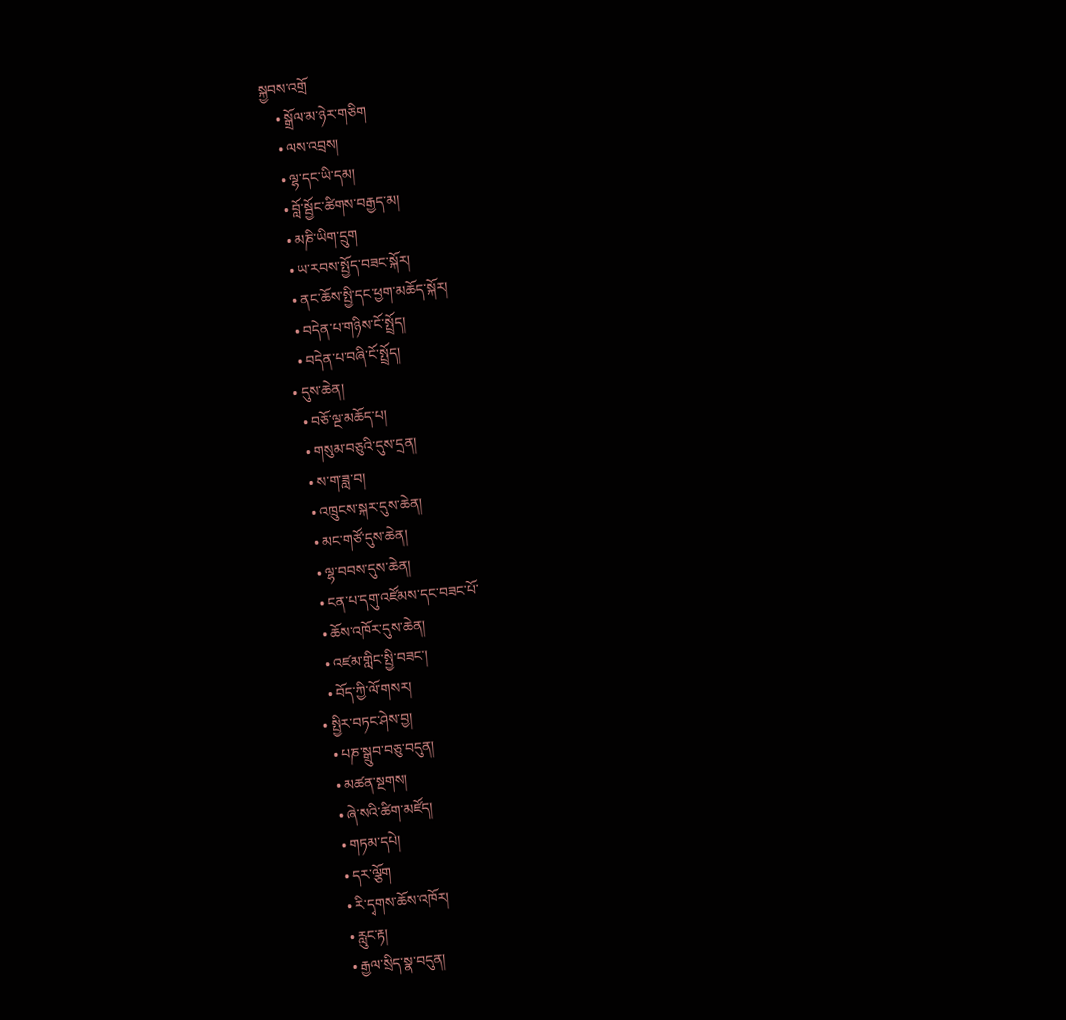སྐྱབས་འགྲོ
    • སྒྲོལ་མ་ཉེར་གཅིག
    • ལས་འབྲས།
    • ལྷ་དང་ཡི་དམ།
    • བློ་སྦྱོང་ཚིགས་བརྒྱད་མ།
    • མཎི་ཡིག་དྲུག
    • ཡ་རབས་སྤྱོད་བཟང་སྐོར།
    • ནང་ཆོས་སྤྱི་དང་ཕྱག་མཆོད་སྐོར།
    • བདེན་པ་གཉིས་ངོ་སྤྲོད།
    • བདེན་པ་བཞི་ངོ་སྤྲོད།
  • དུས་ཆེན།
    • བཅོ་ལྔ་མཆོད་པ།
    • གསུམ་བཅུའི་དུས་དྲན།
    • ས་ག་ཟླ་བ།
    • འཁྲུངས་སྐར་དུས་ཆེན།
    • མང་གཙོ་དུས་ཆེན།
    • ལྷ་བབས་དུས་ཆེན།
    • ངན་པ་དགུ་འཛོམས་དང་བཟང་པོ་
    • ཆོས་འཁོར་དུས་ཆེན།
    • འཛམ་གླིང་སྤྱི་བཟང་།
    • བོད་ཀྱི་ལོ་གསར།
  • སྤྱིར་བཏང་ཤེས་བྱ།
    • པཎ་སྒྲུབ་བཅུ་བདུན།
    • མཚན་སྔགས།
    • ཞེ་སའི་ཚིག་མཛོད།
    • གཏམ་དཔེ།
    • དར་ལྕོག
    • རི་དྭགས་ཆོས་འཁོར།
    • རླུང་རྟ།
    • རྒྱལ་སྲིད་སྣ་བདུན།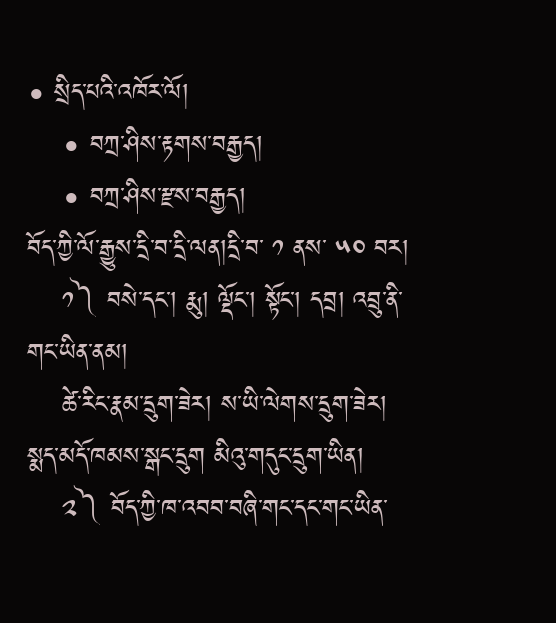• སྲིད་པའི་འཁོར་ལོ།
    • བཀྲ་ཤིས་རྟགས་བརྒྱད།
    • བཀྲ་ཤིས་རྫས་བརྒྱད།
བོད་ཀྱི་ལོ་རྒྱུས་དྲི་བ་དྲི་ལན།དྲི་བ་ ༡ ནས་ ༥༠ བར།
    ༡༽ བསེ་དང་། རྨུ། ལྡོང་། སྟོང་། དབྲ། འབྲུ་ནི་གང་ཡིན་ནམ།
    ཚེ་རིང་རྣམ་དྲུག་ཟེར། ས་ཡི་ལེགས་དྲུག་ཟེར། སྨད་མདོ་ཁམས་སྒང་དྲུག མིའུ་གདུང་དྲུག་ཡིན།
    ༢༽ བོད་ཀྱི་ཁ་འབབ་བཞི་གང་དང་གང་ཡིན་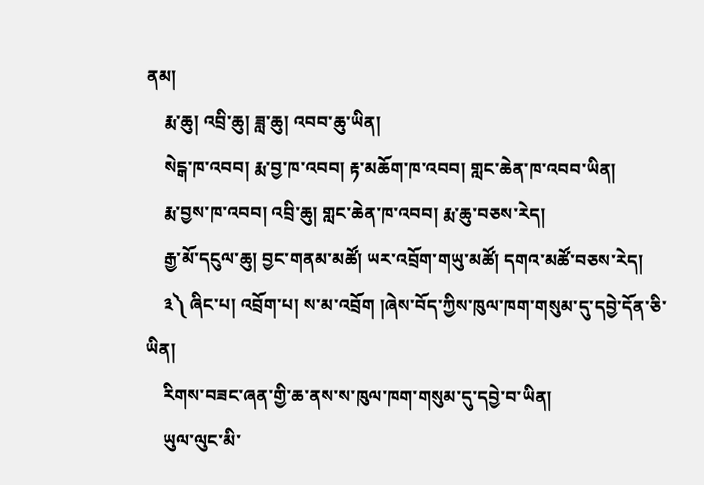ནམ།
    རྨ་ཆུ། འབྲི་ཆུ། ཟླ་ཆུ། འབབ་ཆུ་ཡིན།
    སེངྒ་ཁ་འབབ། རྨ་བྱ་ཁ་འབབ། རྟ་མཆོག་ཁ་འབབ། གླང་ཆེན་ཁ་འབབ་ཡིན།
    རྨ་བྱས་ཁ་འབབ། འབྲི་ཆུ། གླང་ཆེན་ཁ་འབབ། རྨ་ཆུ་བཅས་རེད།
    རྒྱ་མོ་དངུལ་ཆུ། བྱང་གནམ་མཚོ། ཡར་འབྲོག་གཡུ་མཚོ། དགའ་མཚོ་བཅས་རེད།
    ༣༽ ཞིང་པ། འབྲོག་པ། ས་མ་འབྲོག །ཞེས་བོད་ཀྱིས་ཁུལ་ཁག་གསུམ་དུ་དབྱེ་དོན་ཅི་ཡིན།
    རིགས་བཟང་ཞན་གྱི་ཆ་ནས་ས་ཁུལ་ཁག་གསུམ་དུ་དབྱེ་བ་ཡིན།
    ཡུལ་ལུང་མི་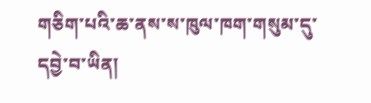གཅིག་པའི་ཆ་ནས་ས་ཁུལ་ཁག་གསུམ་དུ་དབྱེ་བ་ཡིན།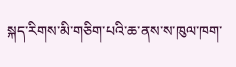སྐད་རིགས་མི་གཅིག་པའི་ཆ་ནས་ས་ཁུལ་ཁག་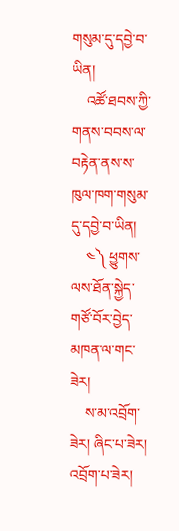གསུམ་དུ་དབྱེ་བ་ཡིན།
    འཚོ་ཐབས་ཀྱི་གནས་བབས་ལ་བརྟེན་ནས་ས་ཁུལ་ཁག་གསུམ་དུ་དབྱེ་བ་ཡིན།
    ༤༽ ཕྱུགས་ལས་ཐོན་སྐྱེད་གཙོ་བོར་བྱེད་མཁན་ལ་གང་ཟེར།
    ས་མ་འབྲོག་ཟེར། ཞིང་པ་ཟེར། འབྲོག་པ་ཟེར།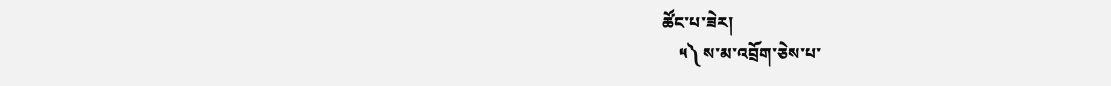ཚོང་པ་ཟེར།
    ༥༽ ས་མ་འབྲོག་ཅེས་པ་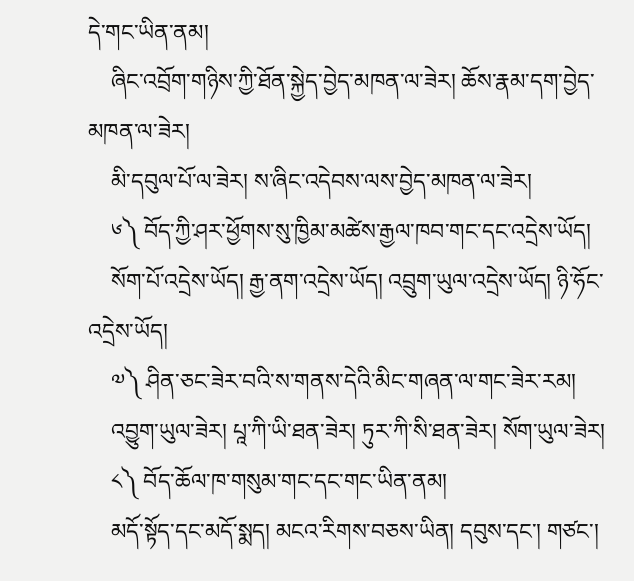དེ་གང་ཡིན་ནམ།
    ཞིང་འབྲོག་གཉིས་ཀྱི་ཐོན་སྐྱེད་བྱེད་མཁན་ལ་ཟེར། ཆོས་རྣམ་དག་བྱེད་མཁན་ལ་ཟེར།
    མི་དབུལ་པོ་ལ་ཟེར། ས་ཞིང་འདེབས་ལས་བྱེད་མཁན་ལ་ཟེར།
    ༦༽ བོད་ཀྱི་ཤར་ཕྱོགས་སུ་ཁྱིམ་མཚེས་རྒྱལ་ཁབ་གང་དང་འདྲེས་ཡོད།
    སོག་པོ་འདྲེས་ཡོད། རྒྱ་ནག་འདྲེས་ཡོད། འབྲུག་ཡུལ་འདྲེས་ཡོད། ཉི་ཧོང་འདྲེས་ཡོད།
    ༧༽ ཤིན་ཅང་ཟེར་བའི་ས་གནས་དེའི་མིང་གཞན་ལ་གང་ཟེར་རམ།
    འབྱུག་ཡུལ་ཟེར། པཱ་ཀི་ཡི་ཐན་ཟེར། ཏུར་ཀི་སི་ཐན་ཟེར། སོག་ཡུལ་ཟེར།
    ༨༽ བོད་ཆོལ་ཁ་གསུམ་གང་དང་གང་ཡིན་ནམ།
    མདོ་སྟོད་དང་མདོ་སྨད། མངའ་རིགས་བཅས་ཡིན། དབུས་དང་། གཙང་།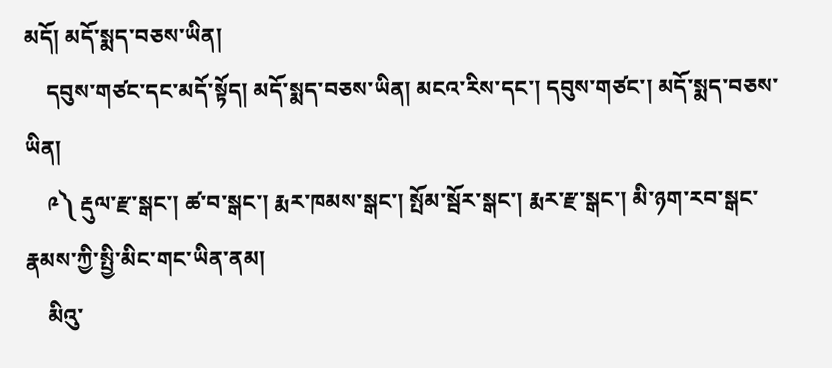མདོ། མདོ་སྨད་བཅས་ཡིན།
    དབུས་གཙང་དང་མདོ་སྟོད། མདོ་སྨད་བཅས་ཡིན། མངའ་རིས་དང་། དབུས་གཙང་། མདོ་སྨད་བཅས་ཡིན།
    ༩༽ རྡུལ་རྫ་སྒང་། ཚ་བ་སྒང་། རྨར་ཁམས་སྒང་། སྤོམ་སྦོར་སྒང་། རྨར་རྫ་སྒང་། མི་ཉག་རབ་སྒང་རྣམས་ཀྱི་སྤྱི་མིང་གང་ཡིན་ནམ།
    མིའུ་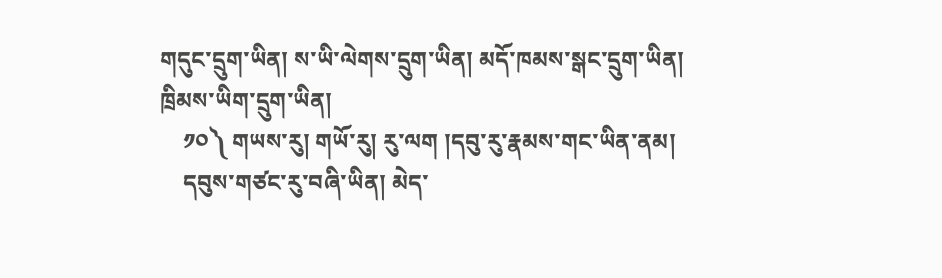གདུང་དྲུག་ཡིན། ས་ཡི་ལེགས་དྲུག་ཡིན། མདོ་ཁམས་སྒང་དྲུག་ཡིན། ཁྲིམས་ཡིག་དྲུག་ཡིན།
    ༡༠༽ གཡས་རུ། གཡོ་རུ། རུ་ལག །དབུ་རུ་རྣམས་གང་ཡིན་ནམ།
    དབུས་གཙང་རུ་བཞི་ཡིན། མེད་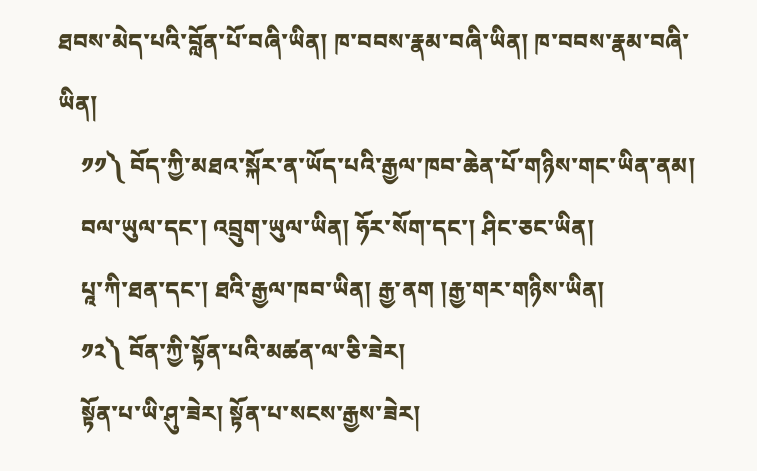ཐབས་མེད་པའི་བློན་པོ་བཞི་ཡིན། ཁ་བབས་རྣམ་བཞི་ཡིན། ཁ་བབས་རྣམ་བཞི་ཡིན།
    ༡༡༽ བོད་ཀྱི་མཐའ་སྐོར་ན་ཡོད་པའི་རྒྱལ་ཁབ་ཆེན་པོ་གཉིས་གང་ཡིན་ནམ།
    བལ་ཡུལ་དང་། འབྲུག་ཡུལ་ཡིན། ཧོར་སོག་དང་། ཤིང་ཅང་ཡིན།
    པཱ་ཀི་ཐན་དང་། ཐའི་རྒྱལ་ཁབ་ཡིན། རྒྱ་ནག །རྒྱ་གར་གཉིས་ཡིན།
    ༡༢༽ བོན་ཀྱི་སྟོན་པའི་མཚན་ལ་ཅི་ཟེར།
    སྟོན་པ་ཡི་ཤུ་ཟེར། སྟོན་པ་སངས་རྒྱས་ཟེར།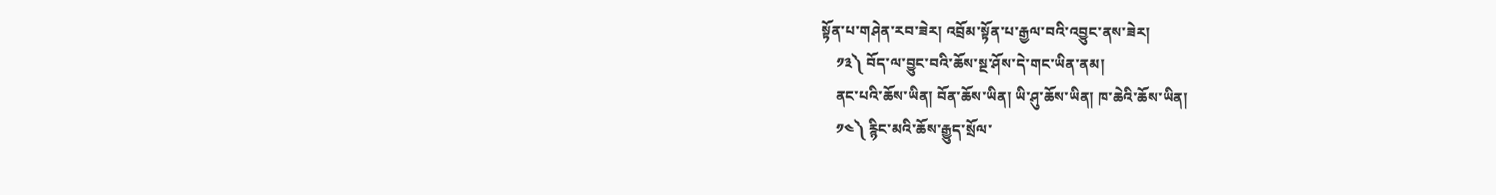སྟོན་པ་གཤེན་རབ་ཟེར། འབྲོམ་སྟོན་པ་རྒྱལ་བའི་འབྱུང་ནས་ཟེར།
    ༡༣༽ བོད་ལ་བྱུང་བའི་ཆོས་སྔ་ཤོས་དེ་གང་ཡིན་ནམ།
    ནང་པའི་ཆོས་ཡིན། བོན་ཆོས་ཡིན། ཡི་ཤུ་ཆོས་ཡིན། ཁ་ཆེའི་ཆོས་ཡིན།
    ༡༤༽ རྙིང་མའི་ཆོས་རྒྱུད་སྲོལ་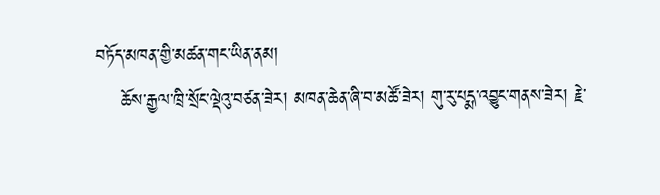བཏོད་མཁན་གྱི་མཚན་གང་ཡིན་ནམ།
    ཆོས་རྒྱལ་ཁྲི་སྲོང་ལྡེའུ་བཙན་ཟེར། མཁན་ཆེན་ཞི་བ་མཚོ་ཟེར། གུ་རུ་པདྨ་འབྱུང་གནས་ཟེར། རྗེ་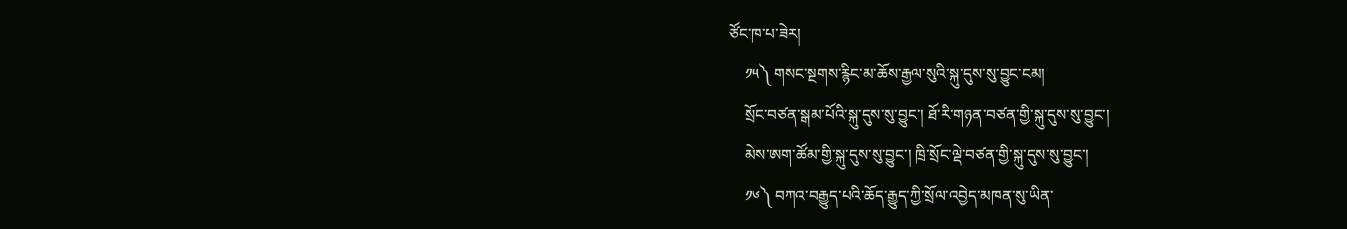ཙོང་ཁ་པ་ཟེར།
    ༡༥༽ གསང་སྔགས་རྙིང་མ་ཆོས་རྒྱལ་སུའི་སྐུ་དུས་སུ་བྱུང་ངམ།
    སྲོང་བཙན་སྒམ་པོའི་སྐུ་དུས་སུ་བྱུང་། ཐོ་རི་གཉན་བཙན་གྱི་སྐུ་དུས་སུ་བྱུང་།
    མེས་ཨག་ཚོམ་གྱི་སྐུ་དུས་སུ་བྱུང་། ཁྲི་སྲོང་ལྡེ་བཙན་གྱི་སྐུ་དུས་སུ་བྱུང་།
    ༡༦༽ བཀའ་བརྒྱུད་པའི་ཆོད་རྒྱུད་ཀྱི་སྲོལ་འབྱེད་མཁན་སུ་ཡིན་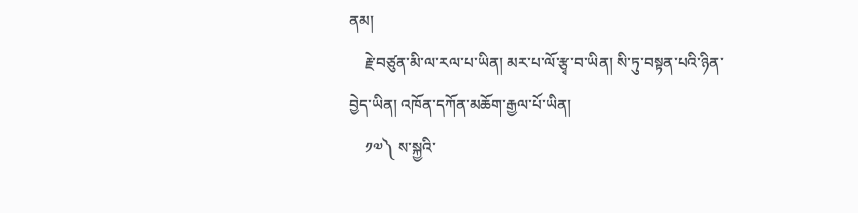ནམ།
    རྗེ་བཙུན་མི་ལ་རལ་པ་ཡིན། མར་པ་ལོ་རྩྭ་བ་ཡིན། སི་ཏུ་བསྟན་པའི་ཉིན་བྱེད་ཡིན། འཁོན་དཀོན་མཆོག་རྒྱལ་པོ་ཡིན།
    ༡༧༽ ས་སྐྱའི་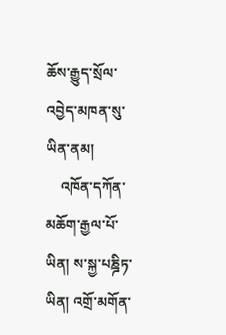ཆོས་རྒྱུད་སྲོལ་འབྱེད་མཁན་སུ་ཡིན་ནམ།
    འཁོན་དཀོན་མཆོག་རྒྱལ་པོ་ཡིན། ས་སྐྱ་པཎྜིཏ་ཡིན། འགྲོ་མགོན་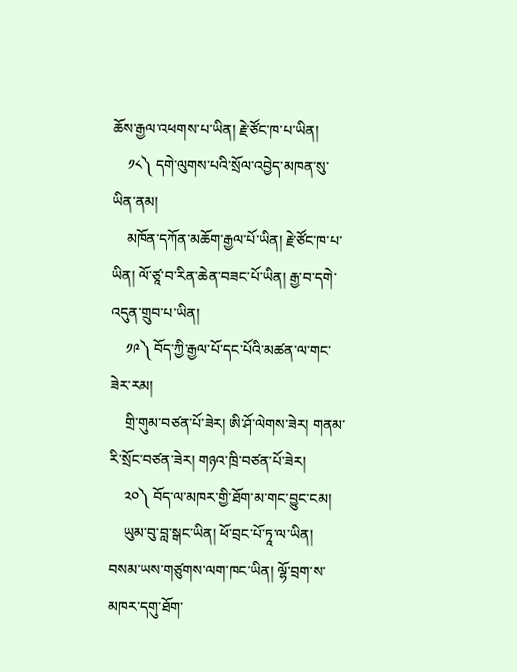ཆོས་རྒྱལ་འཕགས་པ་ཡིན། རྗེ་ཙོང་ཁ་པ་ཡིན།
    ༡༨༽ དགེ་ལུགས་པའི་སྲོལ་འབྱེད་མཁན་སུ་ཡིན་ནམ།
    མཁོན་དཀོན་མཆོག་རྒྱལ་པོ་ཡིན། རྗེ་ཙོང་ཁ་པ་ཡིན། ལོ་ཙཱ་བ་རིན་ཆེན་བཟང་པོ་ཡིན། རྒྱ་བ་དགེ་འདུན་གྲུབ་པ་ཡིན།
    ༡༩༽ བོད་ཀྱི་རྒྱལ་པོ་དང་པོའི་མཚན་ལ་གང་ཟེར་རམ།
    གྲི་གུམ་བཙན་པོ་ཟེར། ཨི་ཤོ་ལེགས་ཟེར། གནམ་རི་སྲོང་བཙན་ཟེར། གཉའ་ཁྲི་བཙན་པོ་ཟེར།
    ༢༠༽ བོད་ལ་མཁར་གྱི་ཐོག་མ་གང་བྱུང་ངམ།
    ཡུམ་བུ་བླ་སྒང་ཡིན། ཕོ་བྲང་པོ་ཏཱ་ལ་ཡིན། བསམ་ཡས་གཙུགས་ལག་ཁང་ཡིན། ལྷོ་བྲག་ས་མཁར་དགུ་ཐོག་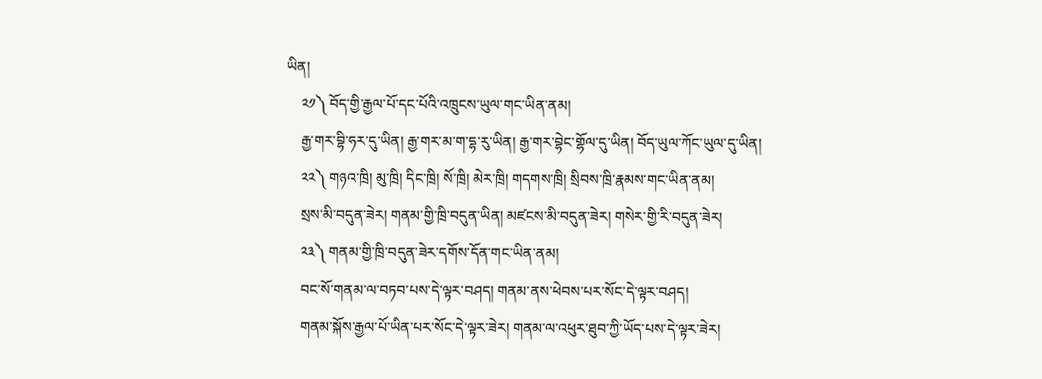ཡིན།
    ༢༡༽ བོད་གྱི་རྒྱལ་པོ་དང་པོའི་འཁྲུངས་ཡུལ་གང་ཡིན་ནམ།
    རྒྱ་གར་བྷི་ཧར་དུ་ཡིན། རྒྱ་གར་མ་ག་དྷ་རུ་ཡིན། རྒྱ་གར་བྷེང་གྷོལ་དུ་ཡིན། བོད་ཡུལ་ཀོང་ཡུལ་དུ་ཡིན།
    ༢༢༽ གཉའ་ཁྲི། མུ་ཁྲི། དིང་ཁྲི། སོ་ཁྲི། མེར་ཁྲི། གདགས་ཁྲི། སྲིབས་ཁྲི་རྣམས་གང་ཡིན་ནམ།
    སྲས་མི་བདུན་ཟེར། གནམ་གྱི་ཁྲི་བདུན་ཡིན། མཛངས་མི་བདུན་ཟེར། གསེར་གྱི་རི་བདུན་ཟེར།
    ༢༣༽ གནམ་གྱི་ཁྲི་བདུན་ཟེར་དགོས་དོན་གང་ཡིན་ནམ།
    བང་སོ་གནམ་ལ་བཏབ་པས་དེ་ལྟར་བཤད། གནམ་ནས་ཕེབས་པར་སོང་དེ་ལྟར་བཤད།
    གནམ་སྐོས་རྒྱལ་པོ་ཡིན་པར་སོང་དེ་ལྟར་ཟེར། གནམ་ལ་འཕུར་ཐུབ་ཀྱི་ཡོད་པས་དེ་ལྟར་ཟེར།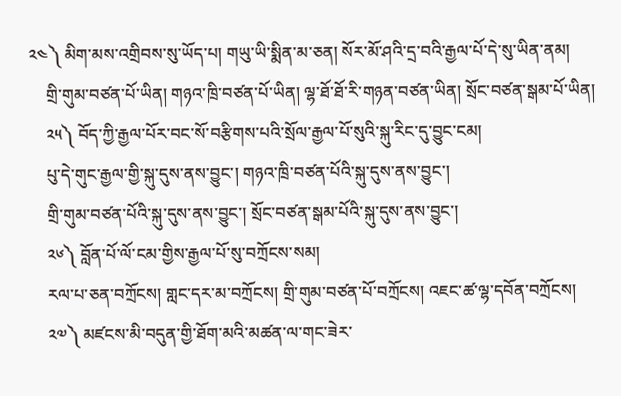༢༤༽ མིག་མས་འགྲིབས་སུ་ཡོད་པ། གཡུ་ཡི་སྨིན་མ་ཅན། སོར་མོ་ཤའི་དྲ་བའི་རྒྱལ་པོ་དེ་སུ་ཡིན་ནམ།
    གྲི་གུམ་བཙན་པོ་ཡིན། གཉའ་ཁྲི་བཙན་པོ་ཡིན། ལྷ་ཐོ་ཐོ་རི་གཉན་བཙན་ཡིན། སྲོང་བཙན་སྒམ་པོ་ཡིན།
    ༢༥༽ བོད་ཀྱི་རྒྱལ་པོར་བང་སོ་བརྩིགས་པའི་སྲོལ་རྒྱལ་པོ་སུའི་སྐུ་རིང་དུ་བྱུང་ངམ།
    པུ་དེ་གུང་རྒྱལ་གྱི་སྐུ་དུས་ནས་བྱུང་། གཉའ་ཁྲི་བཙན་པོའི་སྐུ་དུས་ནས་བྱུང་།
    གྲི་གུམ་བཙན་པོའི་སྐུ་དུས་ནས་བྱུང་། སྲོང་བཙན་སྒམ་པོའི་སྐུ་དུས་ནས་བྱུང་།
    ༢༦༽ བློན་པོ་ལོ་ངམ་གྱིས་རྒྱལ་པོ་སུ་བཀྲོངས་སམ།
    རལ་པ་ཅན་བཀྲོངས། གླང་དར་མ་བཀྲོངས། གྲི་གུམ་བཙན་པོ་བཀྲོངས། འཇང་ཚ་ལྷ་དབོན་བཀྲོངས།
    ༢༧༽ མཛངས་མི་བདུན་གྱི་ཐོག་མའི་མཚན་ལ་གང་ཟེར་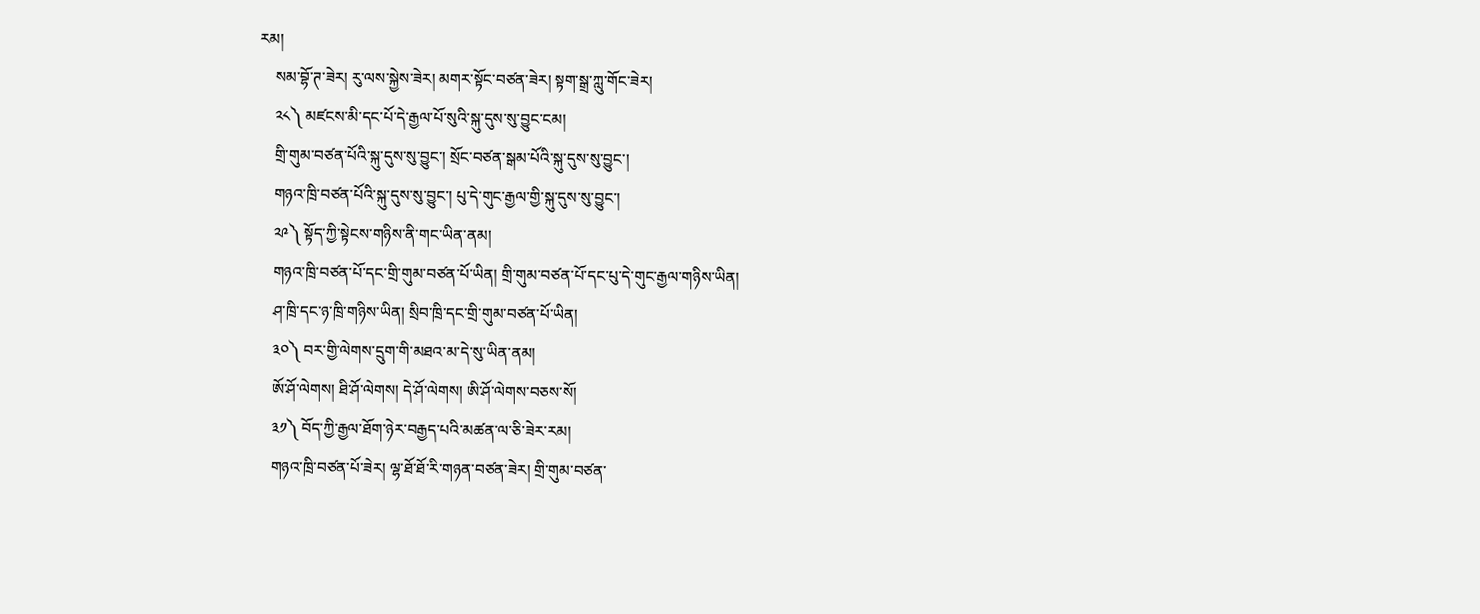རམ།
    སམ་བྷོ་ཊ་ཟེར། རུ་ལས་སྐྱེས་ཟེར། མགར་སྟོང་བཙན་ཟེར། སྟག་སྒྲ་ཀླུ་གོང་ཟེར།
    ༢༨༽ མཛངས་མི་དང་པོ་དེ་རྒྱལ་པོ་སུའི་སྐུ་དུས་སུ་བྱུང་ངམ།
    གྲི་གུམ་བཙན་པོའི་སྐུ་དུས་སུ་བྱུང་། སྲོང་བཙན་སྒམ་པོའི་སྐུ་དུས་སུ་བྱུང་།
    གཉའ་ཁྲི་བཙན་པོའི་སྐུ་དུས་སུ་བྱུང་། པུ་དེ་གུང་རྒྱལ་གྱི་སྐུ་དུས་སུ་བྱུང་།
    ༢༩༽ སྟོད་ཀྱི་སྟེངས་གཉིས་ནི་གང་ཡིན་ནམ།
    གཉའ་ཁྲི་བཙན་པོ་དང་གྲི་གུམ་བཙན་པོ་ཡིན། གྲི་གུམ་བཙན་པོ་དང་པུ་དེ་གུང་རྒྱལ་གཉིས་ཡིན།
    ཤ་ཁྲི་དང་ཉ་ཁྲི་གཉིས་ཡིན། སྲིབ་ཁྲི་དང་གྲི་གུམ་བཙན་པོ་ཡིན།
    ༣༠༽ བར་གྱི་ལེགས་དྲུག་གི་མཐའ་མ་དེ་སུ་ཡིན་ནམ།
    ཨོ་ཤོ་ལེགས། ཐི་ཤོ་ལེགས། དེ་ཤོ་ལེགས། ཨི་ཤོ་ལེགས་བཅས་སོ།
    ༣༡༽ བོད་ཀྱི་རྒྱལ་ཐོག་ཉེར་བརྒྱད་པའི་མཚན་ལ་ཅི་ཟེར་རམ།
    གཉའ་ཁྲི་བཙན་པོ་ཟེར། ལྷ་ཐོ་ཐོ་རི་གཉན་བཙན་ཟེར། གྲི་གུམ་བཙན་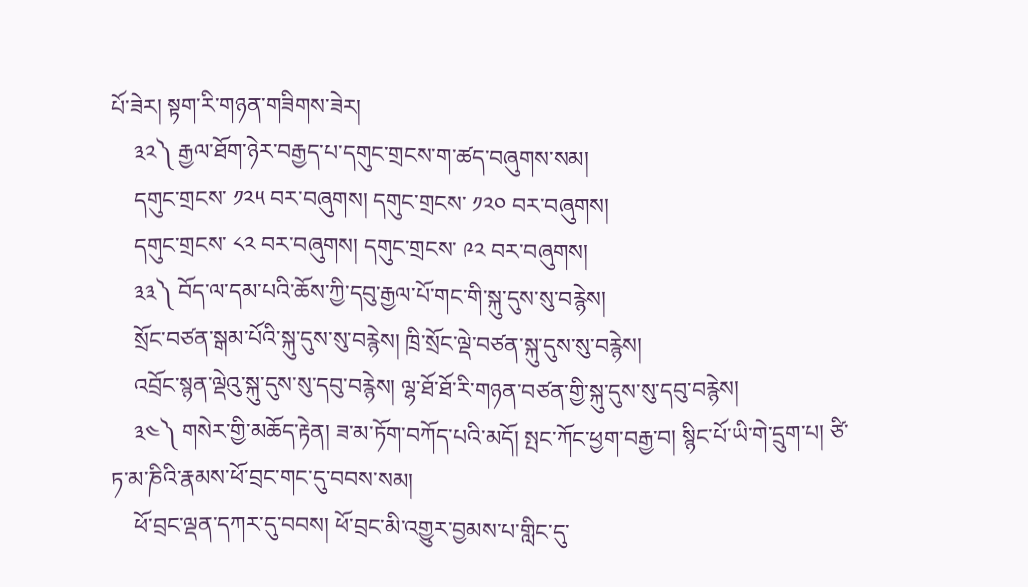པོ་ཟེར། སྟག་རི་གཉན་གཟིགས་ཟེར།
    ༣༢༽ རྒྱལ་ཐོག་ཉེར་བརྒྱད་པ་དགུང་གྲངས་ག་ཚད་བཞུགས་སམ།
    དགུང་གྲངས་ ༡༢༥ བར་བཞུགས། དགུང་གྲངས་ ༡༢༠ བར་བཞུགས།
    དགུང་གྲངས་ ༨༢ བར་བཞུགས། དགུང་གྲངས་ ༩༢ བར་བཞུགས།
    ༣༣༽ བོད་ལ་དམ་པའི་ཆོས་ཀྱི་དབུ་རྒྱལ་པོ་གང་གི་སྐུ་དུས་སུ་བརྙེས།
    སྲོང་བཙན་སྒམ་པོའི་སྐུ་དུས་སུ་བརྙེས། ཁྲི་སྲོང་ལྡེ་བཙན་སྐུ་དུས་སུ་བརྙེས།
    འབྲོང་སྙན་ལྡེའུ་སྐུ་དུས་སུ་དབུ་བརྙེས། ལྷ་ཐོ་ཐོ་རི་གཉན་བཙན་གྱི་སྐུ་དུས་སུ་དབུ་བརྙེས།
    ༣༤༽ གསེར་གྱི་མཆོད་རྟེན། ཟ་མ་ཏོག་བཀོད་པའི་མདོ། སྤང་ཀོང་ཕྱག་བརྒྱ་བ། སྙིང་པོ་ཡི་གེ་དྲུག་པ། ཙི་ཏ་མ་ཎིའི་རྣམས་ཕོ་བྲང་གང་དུ་བབས་སམ།
    ཕོ་བྲང་ལྡན་དཀར་དུ་བབས། ཕོ་བྲང་མི་འགྱུར་བྱམས་པ་གླིང་དུ་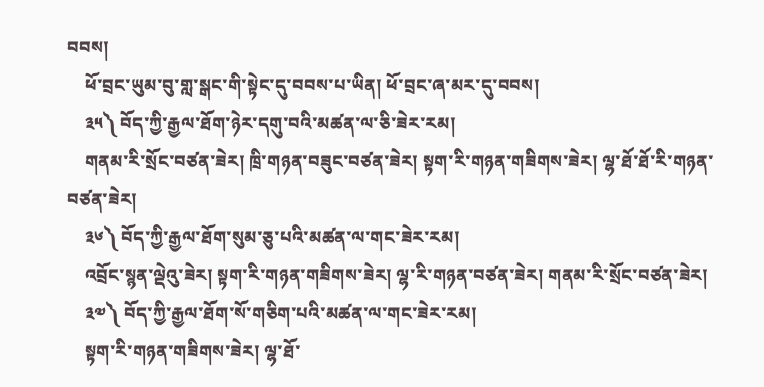བབས།
    ཕོ་བྲང་ཡུམ་བུ་གླ་སྒང་གི་སྟེང་དུ་བབས་པ་ཡིན། ཕོ་བྲང་ཞ་མར་དུ་བབས།
    ༣༥༽ བོད་ཀྱི་རྒྱལ་ཐོག་ཉེར་དགུ་བའི་མཚན་ལ་ཅི་ཟེར་རམ།
    གནམ་རི་སྲོང་བཙན་ཟེར། ཁྲི་གཉན་བཟུང་བཙན་ཟེར། སྟག་རི་གཉན་གཟིགས་ཟེར། ལྷ་ཐོ་ཐོ་རི་གཉན་བཙན་ཟེར།
    ༣༦༽ བོད་ཀྱི་རྒྱལ་ཐོག་སུམ་ཅུ་པའི་མཚན་ལ་གང་ཟེར་རམ།
    འབྲོང་སྙན་ལྡེའུ་ཟེར། སྟག་རི་གཉན་གཟིགས་ཟེར། ལྷ་རི་གཉན་བཙན་ཟེར། གནམ་རི་སྲོང་བཙན་ཟེར།
    ༣༧༽ བོད་ཀྱི་རྒྱལ་ཐོག་སོ་གཅིག་པའི་མཚན་ལ་གང་ཟེར་རམ།
    སྟག་རི་གཉན་གཟིགས་ཟེར། ལྷ་ཐོ་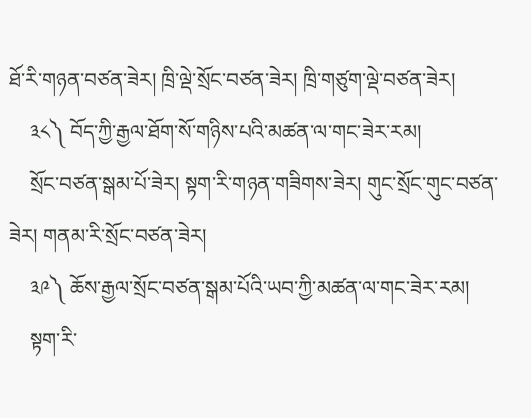ཐོ་རི་གཉན་བཙན་ཟེར། ཁྲི་ལྡེ་སྲོང་བཙན་ཟེར། ཁྲི་གཙུག་ལྡེ་བཙན་ཟེར།
    ༣༨༽ བོད་ཀྱི་རྒྱལ་ཐོག་སོ་གཉིས་པའི་མཚན་ལ་གང་ཟེར་རམ།
    སྲོང་བཙན་སྒམ་པོ་ཟེར། སྟག་རི་གཉན་གཟིགས་ཟེར། གུང་སྲོང་གུང་བཙན་ཟེར། གནམ་རི་སྲོང་བཙན་ཟེར།
    ༣༩༽ ཆོས་རྒྱལ་སྲོང་བཙན་སྒམ་པོའི་ཡབ་ཀྱི་མཚན་ལ་གང་ཟེར་རམ།
    སྟག་རི་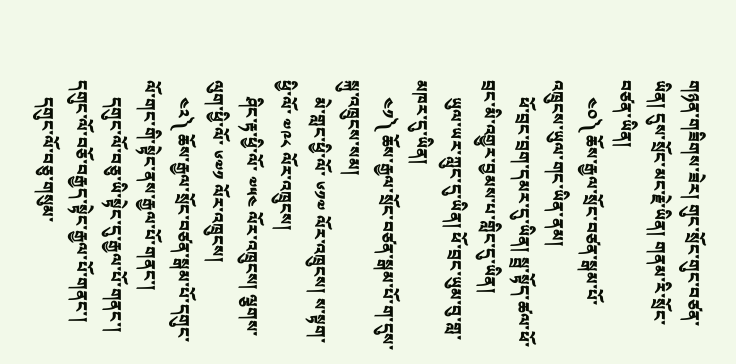གཉན་གཟིགས་ཟེར། གུང་སྲོང་གུང་བཙན་ཡིན། དུས་སྲོང་མང་རྗེ་ཡིན། གནམ་རི་སྲོང་བཙན་ཡིན།
    ༤༠༽ ཆོས་རྒྱལ་སྲོང་བཙན་སྒམ་པོ་འཁྲུངས་ཡུལ་གང་ཡིན་ནམ།
    ཕོ་བྲང་བྲག་དམར་དུ་ཡིན། སྦྲ་སྟོད་ཚལ་ཕོ་བྲང་མི་འགྱུར་བྱམས་པ་གླིང་དུ་ཡིན།
    ཡུལ་ཡར་ཀླུང་དུ་ཡིན། ཕོ་བྲང་ཡུམ་བུ་གླ་མཁར་དུ་ཡིན།
    ༤༡༽ ཆོས་རྒྱལ་སྲོང་བཙན་སྒམ་པོ་ག་དུས་སྐུ་འཁྲུངས་སམ།
    མེ་གླང་ཕྱི་ལོ་ ༦༡༧ ལོར་འཁྲུངས། ས་སྟག་ཕྱི་ལོ་ ༧༩༨ ལོར་འཁྲུངས།
    ཤིང་རྟ་ཕྱི་ལོ་ ༧༥༤ ལོར་འཁྲུངས། ལྕགས་ལུག་ཕྱི་ལོ་ ༦༧༡ ལོར་འཁྲུངས།
    ༤༢༽ ཆོས་རྒྱལ་སྲོང་བཙན་སྒམ་པོ་དགུང་ལོ་གང་གི་སྟེང་ནས་རྒྱལ་པོ་གནང་།
    དགུང་ལོ་བཅུ་ཡི་སྟེང་དུ་རྒྱལ་པོ་གནང་། དགུང་ལོ་བཅོ་བརྒྱད་སྟེང་རྒྱལ་པོ་གནང་།
    དགུང་ལོ་བཅུ་གསུམ་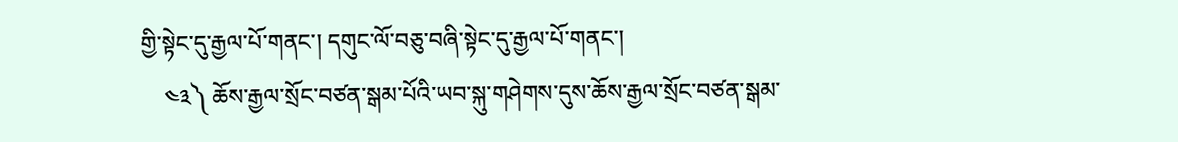གྱི་སྟེང་དུ་རྒྱལ་པོ་གནང་། དགུང་ལོ་བཅུ་བཞི་སྟེང་དུ་རྒྱལ་པོ་གནང་།
    ༤༣༽ ཆོས་རྒྱལ་སྲོང་བཙན་སྒམ་པོའི་ཡབ་སྐུ་གཤེགས་དུས་ཆོས་རྒྱལ་སྲོང་བཙན་སྒམ་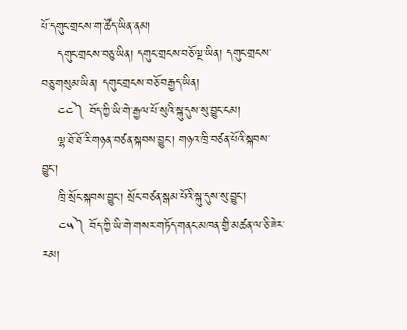པོ་དགུང་གྲངས་ག་ཚོད་ཡིན་ནམ།
    དགུང་གྲངས་བཅུ་ཡིན། དགུང་གྲངས་བཅོ་ལྔ་ཡིན། དགུང་གྲངས་བཅུ་གསུམ་ཡིན། དགུང་གྲངས་བཅོ་བརྒྱད་ཡིན།
    ༤༤༽ བོད་ཀྱི་ཡི་གེ་རྒྱལ་པོ་སུའི་སྐུ་དུས་སུ་བྱུང་ངམ།
    ལྷ་ཐོ་ཐོ་རི་གཉན་བཙན་སྐབས་བྱུང་། གཉའ་ཁྲི་བཙན་པོའི་སྐབས་བྱུང་།
    ཁྲི་སྲོང་སྐབས་བྱུང་། སྲོང་བཙན་སྒམ་པོའི་སྐུ་དུས་སུ་བྱུང་།
    ༤༥༽ བོད་ཀྱི་ཡི་གེ་གསར་གཏོད་གནང་མཁན་གྱི་མཚན་ལ་ཅི་ཟེར་རམ།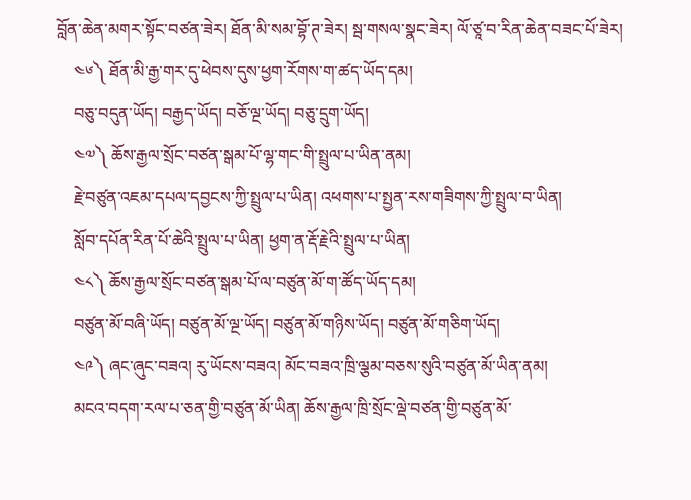བློན་ཆེན་མགར་སྟོང་བཙན་ཟེར། ཐོན་མི་སམ་བྷོ་ཊ་ཟེར། སྦ་གསལ་སྣང་ཟེར། ལོ་ཙཱ་བ་རིན་ཆེན་བཟང་པོ་ཟེར།
    ༤༦༽ ཐོན་མི་རྒྱ་གར་དུ་ཕེབས་དུས་ཕྱག་རོགས་ག་ཚད་ཡོད་དམ།
    བཅུ་བདུན་ཡོད། བརྒྱད་ཡོད། བཅོ་ལྔ་ཡོད། བཅུ་དྲུག་ཡོད།
    ༤༧༽ ཆོས་རྒྱལ་སྲོང་བཙན་སྒམ་པོ་ལྷ་གང་གི་སྤྲུལ་པ་ཡིན་ནམ།
    རྗེ་བཙུན་འཇམ་དཔལ་དབྱངས་ཀྱི་སྤྲུལ་པ་ཡིན། འཕགས་པ་སྤྱན་རས་གཟིགས་ཀྱི་སྤྲུལ་བ་ཡིན།
    སློབ་དཔོན་རིན་པོ་ཆེའི་སྤྲུལ་པ་ཡིན། ཕྱག་ན་རྡོ་རྗེའི་སྤྲུལ་པ་ཡིན།
    ༤༨༽ ཆོས་རྒྱལ་སྲོང་བཙན་སྒམ་པོ་ལ་བཙུན་མོ་ག་ཚོད་ཡོད་དམ།
    བཙུན་མོ་བཞི་ཡོད། བཙུན་མོ་ལྔ་ཡོད། བཙུན་མོ་གཉིས་ཡོད། བཙུན་མོ་གཅིག་ཡོད།
    ༤༩༽ ཞང་ཞུང་བཟའ། རུ་ཡོངས་བཟའ། མོང་བཟའ་ཁྲི་ལྕམ་བཅས་སུའི་བཙུན་མོ་ཡིན་ནམ།
    མངའ་བདག་རལ་པ་ཅན་གྱི་བཙུན་མོ་ཡིན། ཆོས་རྒྱལ་ཁྲི་སྲོང་ལྡེ་བཙན་གྱི་བཙུན་མོ་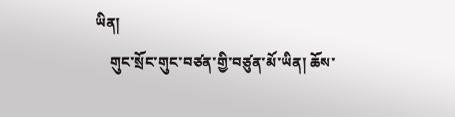ཡིན།
    གུང་སྲོང་གུང་བཙན་གྱི་བཙུན་མོ་ཡིན། ཆོས་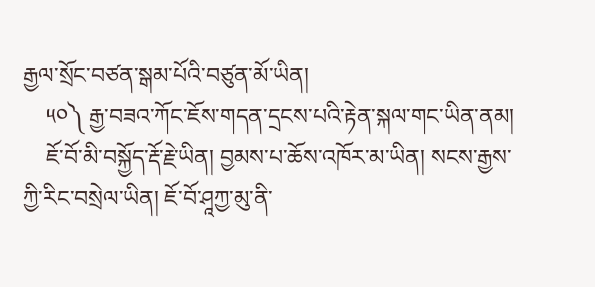རྒྱལ་སྲོང་བཙན་སྒམ་པོའི་བཙུན་མོ་ཡིན།
    ༥༠༽ རྒྱ་བཟའ་ཀོང་ཇོས་གདན་དྲངས་པའི་རྟེན་སྐལ་གང་ཡིན་ནམ།
    ཇོ་བོ་མི་བསྐྱོད་རྡོ་རྗེ་ཡིན། བྱམས་པ་ཆོས་འཁོར་མ་ཡིན། སངས་རྒྱས་ཀྱི་རིང་བསྲེལ་ཡིན། ཇོ་བོ་ཤཱཀྱ་མུ་ནི་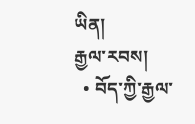ཡིན།
རྒྱལ་རབས།
  • བོད་ཀྱི་རྒྱལ་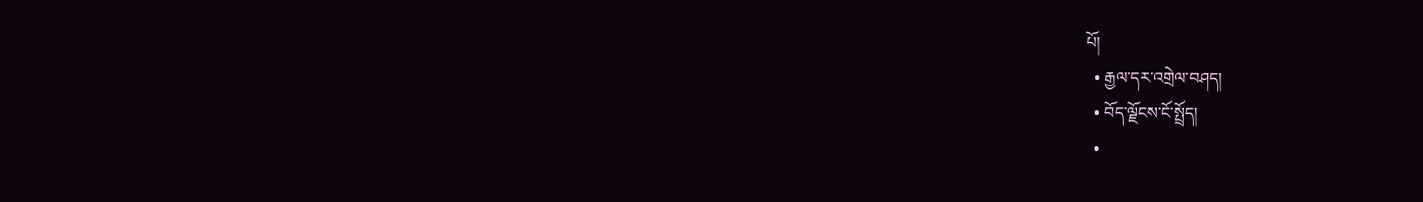པོ།
  • རྒྱལ་དར་འགྲེལ་བཤད།
  • བོད་ལྗོངས་ངོ་སྤྲོད།
  •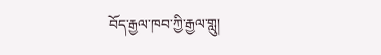བོད་རྒྱལ་ཁབ་ཀྱི་རྒྱལ་གླུ།